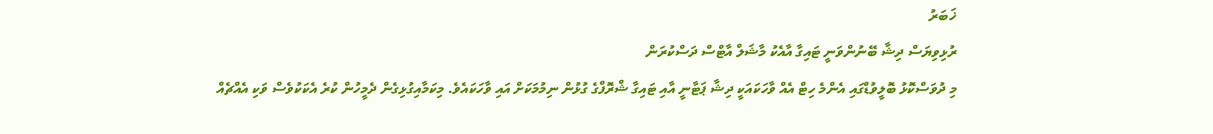ޚަބަރު
ރުޅިވިޔަސް ދިޝާ ބޭނުންވަނީ ޓައިގާ އާއެކު މާޝަލް އާޓްސް ދަސްކުރަން
މި ދުވަސްކޮޅު ބޮލީވުޑްގައި އެންމެ ހިޓް އެއް ވާހަކައަކީ ދިޝާ ޕަޓާނީ އާއި ޓައިގާ ޝްރޮފްގެ ގުޅުން ނިމުމަކަށް އައި ވާހަކައެވެ. މިކަމާއިގުޅިގެން ދެމީހުން ކުރެ އެކަކުވެސް ވަކި އެއްޗެއް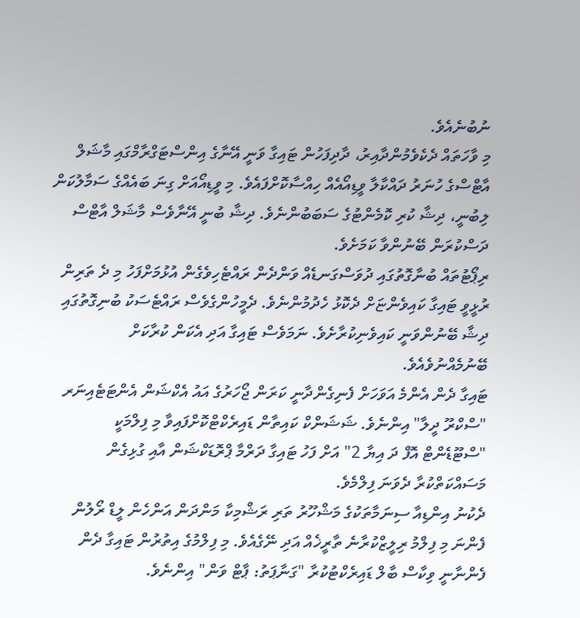ނުބުނެއެވެ.
މި ވާހަތައް ދެކެވެމުންދާއިރު، ދާދިފަހުން ޓައިގާ ވަނީ އޭނާގެ އިންސްޓަގްރާމްގައި މާޝަލް އާޓްސްގެ ހުނަރު ދައްކާލާ ވީޑިއޯއެއް ހިއްސާކޮށްފައެވެ. މި ވީޑިއޯއަށް ގިނަ ބައެއްގެ ސަމާލުކަން ލިބުނީ، ދިޝާ ކުރި ކޮމެންޓުގެ ސަބަބުންނެވެ. ދިޝާ ބުނީ އޭނާވެސް މާޝަލް އާޓްސް ދަސްކުރަން ބޭނުންވާ ކަމަށެވެ.
ރިޕޯޓުތައް ބުނާގޮތުގައި ދުވަސްގަނޑެއް ވަންދެން ރައްޓެހިވެގެން އުޅުމަށްފަހު މި ދެ ތަރިން ރުޅީވީ ޓައިގާ ކައިވެންޏަށް ދެކޮޅު ހެދުމުންނެވެ. ދެމީހުންގެވެސް ރައްޓެސަކު ބުނިގޮތުގައި ދިޝާ ބޭނުންވަނީ ކައިވެނިކުރާށެވެ. ނަމަވެސް ޓައިގާ އަދި އެކަން ކުރާކަށް ބޭނުމެއްނުވެއެވެ.
ޓައިގާ ދެން އެންމެ އަވަހަށް ފެނިގެންދާނީ ކަރަން ޖޯހަރުގެ އައު އެކްޝަން އެންޓަޓެއިނަރ "ސްކްރޫ ދީލާ" އިންނެވެ. ޝަޝަންކް ކައިތާން ޑައިރެކްޓްކޮށްފައިވާ މި ފިލްމަކީ "ސްޓޫޑެންޓް އޮފް ދަ އިޔާ 2" އަށް ފަހު ޓައިގާ ދަރްމާ ޕްރޮޑަކްޝަން އާއި ގުޅިގެން މަސައްކަތްކުރާ ދެވަނަ ފިލްމެވެ.
ދެކުނު އިންޑިއާ ސިނަމާތަކުގެ މަޝްހޫރު ތަރި ރަޝްމިކާ މަންދަން އަންހެން ލީޑް ރޯލުން ފެންނަ މި ފިލްމު ރިލީޒްކުރާނެ ތާރީޚެއް އަދި ނޭގެއެވެ. މި ފިލްމުގެ އިތުރުން ޓައިގާ ދެން ފެންނާނީ ވިކާސް ބާލް ޑައިރެކްޓުކުރާ "ގަނާޕަތު: ޕާޓް ވަން" އިންނެވެ.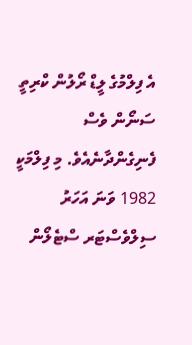އެ ފިލްމުގެ ލީޑް ރޯލުން ކްރިތީ ސަނޯން ވެސް ފެނިގެންދާނެއެވެ. މި ފިލްމަކީ 1982 ވަނަ އަހަރު ސިލްވެސްޓަރ ސްޓެލޯން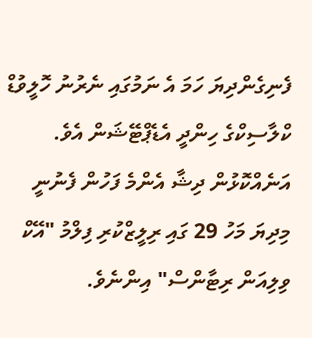ފެނިގެންދިޔަ ހަމަ އެ ނަމުގައި ނެރުނު ހޮލީވުޑް ކްލާސިކްގެ ހިންދީ އެޑެޕްޓޭޝަން އެވެ.
އަނެއްކޮޅުން ދިޝާ އެންމެ ފަހުން ފެނުނީ މިދިޔަ މަހު 29 ގައި ރިލީޒްކުރި ފިލްމު "އޭކް ވިލިއަން ރިޓާންސް" އިންނެވެ.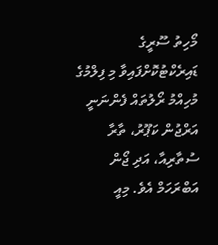މޯހިތު ސޫރީގެ ޑައިރެކްޓުކޮށްފައިވާ މި ފިލްމުގެ މުހިއްމު ރޯލުތައް ފެންނަނީ އަރްޖުން ކަޕޫރު، ތާރާ ސުތާރިއާ، އަދި ޖޯން އަބްރަހަމް އެވެ. މިއީ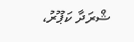ޝްރަދާ ކަޕޫރު،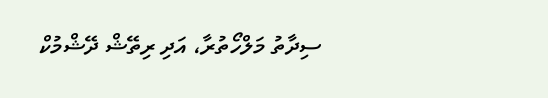ސިދާތު މަލްހޯތުރާ، އަދި ރިތޭޝް ދޭޝްމުކް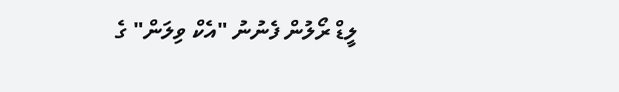ލީޑް ރޯލުން ފެނުނު "އެކް ވިލަން" ގެ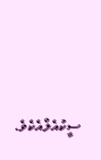ސީކުއެލްއެކެވެ.